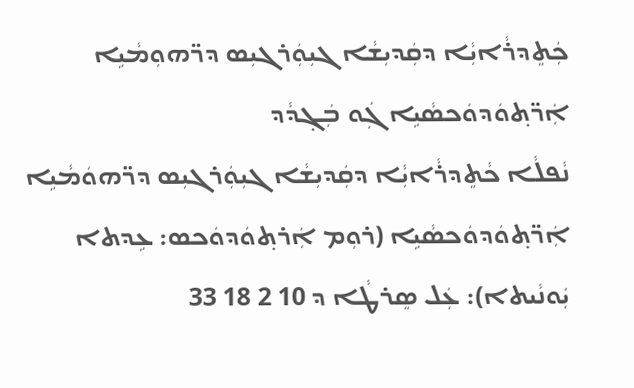ܟܲܬܸܕܪܵܐܝܼܵܐ ܕܩܲܕܝܼܫܵܐ ܓܝܼܘܲܪܓܝܼܣ ܕܖ̈ܗܘܼܡܵܝܹܐ ܐܲܖ̈ܬ݂ܘܿܕܘܿܟܣܵܝܹܐ ܓܲܘ ܒܲܓ݂ܕܵܕ
ܢܵܦܠܵܐ ܟܵܬܸܕܪܵܐܝܼܵܐ ܕܩܲܕܝܼܫܵܐ ܓܝܼܘܲܪܓܝܼܣ ܕܖ̈ܗܘܿܡܵܝܹܐ ܐܲܖ̈ܬ݂ܘܿܕܘܿܟܣܵܝܹܐ (ܪܘܼܡ ܐܲܪܬ݂ܘܿܕܘܿܟܣ: ܥܹܕܬܐ ܝܲܘܢܵܝܬܐ): ܥܲܠ ܣܸܪܛܵܐ ܕ 10 2 18 33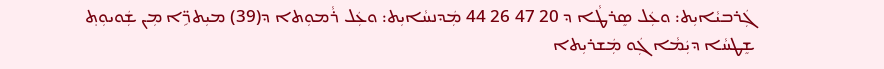ܓܲܪܒܝܵܐܝܼܬ: ܘܥܲܠ ܣܸܪܛܵܐ ܕ 20 47 26 44 ܡܲܕܢܚܵܐܝܼܬ: ܘܥܲܠ ܪܵܡܘܼܬܐ ܕ(39) ܡܝܼܬܖܹ̈ܐ ܡܼܢ ܫܲܘܝܘܼܬ݂ ܫܸܛܚܵܐ ܕܝܲܡܵܐ ܓܲܘ ܡܲܫܪܝܼܬܐ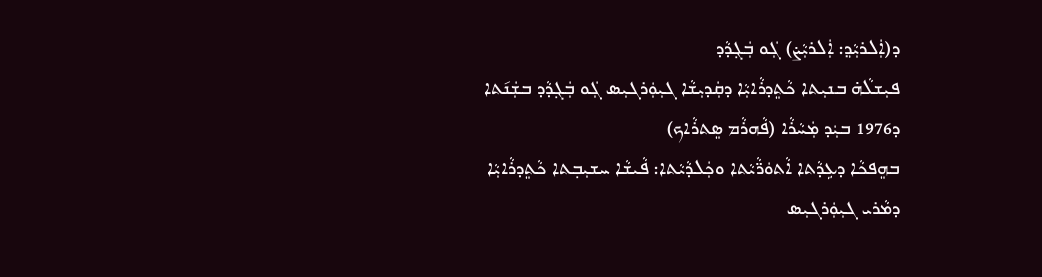ܕ(ܐܲܠܪܝܼܵܕ݂: ܐܲܠܪܝܼܵܨ̇) ܓܲܘ ܒܲܓ݂ܕܵܕ
ܦܝܼܫܠܵܗ̇ ܒܢܝܼܬܐ ܟܵܬܸܕܪܵܐܝܼܵܐ ܕܩܲܕܝܼܫܵܐ ܓܝܼܘܲܪܓܝܼܣ ܓܲܘ ܒܲܓ݂ܕܵܕ ܒܫܲܢ݇ܬܐ ܕ1976 ܒܝܲܕ ܡܲܚܵܪܵܐ (ܦܵܗܪܵܡ ܣܸܬܪܵܐܟ)
ܒܗܸܦܟܵܐ ܕܥܹܕܵܬܐ ܐܵܬܘܿܖ̈ܵܝܵܬܐ ܘܟܲܠܕܵܝܵܬܐ: ܦܵܝܫܵܐ ܚܫܝܼܒ݂ܬܐ ܟܵܬܸܕܪܵܐܝܼܵܐ ܕܡܵܪܝ ܓܝܼܘܲܪܓܝܼܣ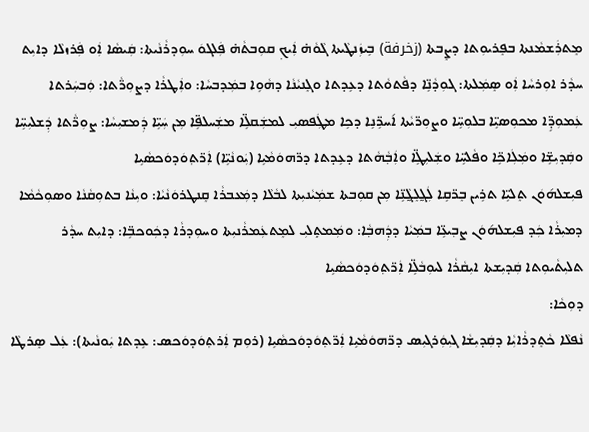ܡܸܬܪܲܫܡܵܢܬܐ ܒܦܸܪܝܘܼܬܐ ܕܨܸܒܬܐ (زخرفة) ܒܹܝܙܲܢܛܵܝܬܐ ܓܵܘܵܗ̇ ܐܲܝܟ݂ ܩܘܼܒܬܵܗ̇ ܦܲܠܓܘܿ ܚܘܼܕܪܵܢܵܝܬܐ: ܩܲܝܣܵܐ ܐܲܘ ܦܲܪܙܠܵܐ ܕܐܝܼܬ ܚܕܵܪ ܐܘܼܪܚܵܐ ܐܲܘ ܣܸܡܲܠܬܐ: ܓܘܼܕܵܢܹ̈ܐ ܕܦܵܬܘܵܬܐ ܕܥܹܕܬܐ ܘܓܸܢܝܵܢܵܐ ܕܗܵܘܹܐ ܒܡܲܕܒܚܵܐ: ܘܐܲܛܪܵܐ ܕܨܘܼܖ̈ܵܬܐ: ܘܲܒܚܲܪܬܐ ܥܲܡܘܼܕܹ̈ܐ ܡܟܘܼܣܝܹ̈ܐ ܒܠܘܼܚܹ̈ܐ ܘܨܘܼܖ̈ܝܵܬܐ ܐ݇ܚܖܹ̈ܢܹܐ ܕܟܹܐ ܡܛܲܦܣܝܼ ܠܡܫܲܩܠܹ̈ܐ ܡܫܲܚܠܦܹ̈ܐ ܡܼܢ ܚܲܝܹ̈ܐ ܕܲܡܫܝܼܚܵܐ: ܨܘܼܖ̈ܵܬܐ ܕܲܫܠܝܼܚܹ̈ܐ ܘܩܲܕܝܼܫܹ̈ܐ ܘܡܲܠܲܐܟܹ̈ܐ ܘܦܵܠܚܹ̈ܐ ܘܫܲܠܝܼܛܹ̈ܐ ܘܐܲܒ݂ܵܗܵܬܐ ܕܥܹܕܬܐ ܕܖ̈ܗܘܿܡܵܝܹܐ (ܝܲܘܢܵܝܹ̈ܐ) ܐܲܖ̈ܬ݂ܘܿܕܘܿܟܣܵܝܹܐ
ܦܝܼܫܠܗ݇ܘܿܢ ܬܸܠܝܹ̈ܐ ܬܪܹܝܢ ܒܸܖ̈ܩܹܐ ܠܲܓ̰ܠܸܓ̰ܵܢܹ̈ܐ ܡܼܢ ܩܘܼܒܬܐ ܫܡܲܝܵܢܝܼܬܐ ܠܒܵܠܵܐ ܕܡܲܥܒܪܵܐ ܩܸܢܛܪܘܿܢܵܝܵܐ: ܘܝܼܢܵܐ ܒܬܘܼܩܵܢܵܐ ܘܣܘܼܟܵܡܵܐ ܕܡܝܼܪܵܐ ܟܲܕ ܦܝܼܫܠܗ݇ܘܿܢ ܨܒ݂ܝܥܹ̈ܐ ܒܡܲܝܵܐ ܕܕܲܗܒ݂ܵܐ: ܘܡܲܡܬܼܸܠܝܼ ܠܡܸܬܥܲܡܪܵܢܝܼܬܐ ܘܚܘܼܕܪܵܐ ܕܟܲܘܟܒܹ̈ܐ: ܕܐܝܼܬ ܚܕܵܪ ܬܠܝܼܬܵܝܘܼܬܐ ܩܲܕܝܼܫܬܐ ܐܝܼܩܵܪܵܐ ܠܝܘܼܒܵܠܹ̈ܐ ܐܲܖ̈ܬ݂ܘܿܕܘܿܟܣܵܝܹܐ
ܕܘܼܟܵܐ:
ܢܵܦܠܵܐ ܟܵܬܸܕܪܵܐܝܼܵܐ ܕܩܲܕܝܼܫܵܐ ܓܝܼܘܲܪܓܝܼܣ ܕܖ̈ܗܘܿܡܵܝܹܐ ܐܲܖ̈ܬ݂ܘܿܕܘܿܟܣܵܝܹܐ (ܪܘܼܡ ܐܲܪܬ݂ܘܿܕܘܿܟܣ: ܥܹܕܬܐ ܝܲܘܢܵܝܬܐ): ܥܲܠ ܣܸܪܛܵܐ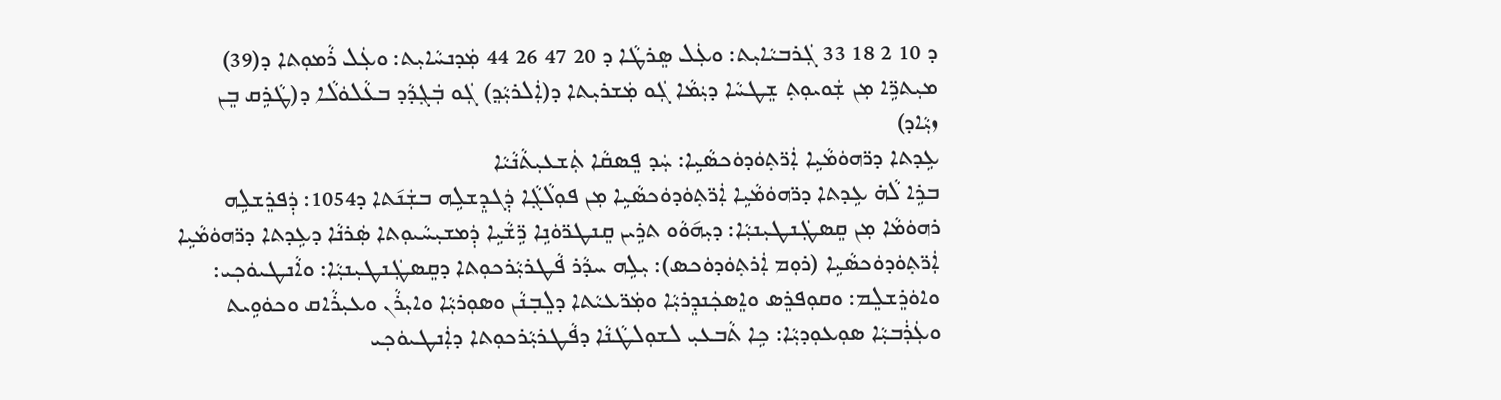ܕ 10 2 18 33 ܓܲܪܒܝܵܐܝܼܬ: ܘܥܲܠ ܣܸܪܛܵܐ ܕ 20 47 26 44 ܡܲܕܢܚܵܐܝܼܬ: ܘܥܲܠ ܪܵܡܘܼܬܐ ܕ(39) ܡܝܼܬܖܹ̈ܐ ܡܼܢ ܫܲܘܝܘܼܬ݂ ܫܸܛܚܵܐ ܕܝܲܡܵܐ ܓܲܘ ܡܲܫܪܝܼܬܐ ܕ(ܐܲܠܪܝܼܵܕ݂) ܓܲܘ ܒܲܓ݂ܕܵܕ ܒܥܵܠܘܿܠܵܐ ܕ(ܛܵܪܹܩ ܒܸܢ ܙܝܼܵܐܕ)
ܥܹܕܬܐ ܕܖ̈ܗܘܿܡܵܝܹܐ ܐܲܖ̈ܬ݂ܘܿܕܘܿܟܣܵܝܹܐ: ܚܲܕ ܦܸܣܩܵܐ ܬܲܫܥܝܼܬܵܢܵܝܵܐ
ܒܪܹܐ ܠܵܗ̇ ܥܹܕܬܐ ܕܖ̈ܗܘܿܡܵܝܹܐ ܐܲܖ̈ܬ݂ܘܿܕܘܿܟܣܵܝܹܐ ܡܼܢ ܦܘܼܠܵܓ݂ܵܐ ܕܲܓܕܸܫܠܹܗ ܒܫܲܢ݇ܬܐ ܕ1054: ܕܲܦܪܸܫܠܹܗ ܪܗܘܿܡܵܐ ܡܼܢ ܩܸܣܛܲܢܛܝܼܢܝܼܵܐ: ܕܝܼܗ݇ܘܵܘ ܬܪܹܝܢ ܩܸܢܛܖ̈ܘܿܢܹܐ ܖܹ̈ܫܵܝܹܐ ܕܲܡܫܝܼܚܵܝܘܼܬܐ ܣܲܪܢܵܐ ܕܥܹܕܬܐ ܕܖ̈ܗܘܿܡܵܝܹܐ ܐܲܖ̈ܬ݂ܘܿܕܘܿܟܣܵܝܹܐ (ܪܘܼܡ ܐܲܪܬ݂ܘܿܕܘܿܟܣ): ܝܼܠܹܗ ܚܕܵܪ ܦܵܛܪܝܼܵܪܟܘܼܬܐ ܕܩܸܣܛܲܢܛܝܼܢܝܼܵܐ: ܘܐܵܢܛܝܘܿܟ݂ܝ: ܘܐܘܿܪܸܫܠܸܡ: ܘܩܘܼܦܪܸܣ ܘܐܸܣܟܲܢܕܸܪܝܼܵܐ ܘܡܲܖ̈ܥܝܵܬܐ ܕܠܸܒ݂ܢܵܢ ܘܣܘܼܪܝܼܵܐ ܘܐܝܼܪܵܢ ܘܥܝܼܪܵܐܩ ܘܟܘܿܘܹܝܬ ܘܥܲܪܲܒܝܼܵܐ ܣܘܼܥܘܼܕܝܼܵܐ: ܟܹܐ ܬܵܒܥܝܼ ܠܫܘܼܠܛܵܢܵܐ ܕܦܵܛܪܝܼܵܪܟܘܼܬܐ ܕܐܲܢܛܝܘܿܟ݂ܝ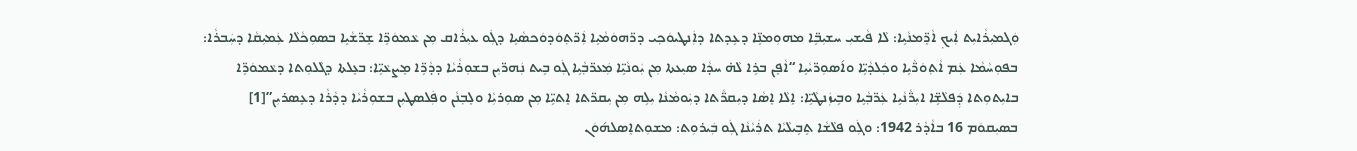ܘܲܓܡܝܼܪܵܐܝܼܬ ܐܲܝܟ݂ ܐܵܖܸ̈ܡܢܵܝܹܐ: ܠܵܐ ܦܵܝܫܝܼ ܚܫܝܼܒܹ̈ܐ ܡܗܘܼܡܢܹ̈ܐ ܕܥܹܕܬܐ ܕܐܲܢܛܝܘܿܟ݂ܝ ܕܖ̈ܗܘܿܡܵܝܹܐ ܐܲܖ̈ܬ݂ܘܿܕܘܿܟܣܵܝܹܐ ܕܓܲܘ ܥܝܼܪܵܐܩ ܡܼܢ ܥܵܡܘܿܖܹ̈ܐ ܫܸܖ̈ܫܵܝܹܐ ܒܣܘܼܟܵܠܵܐ ܥܲܡܝܼܩܵܐ ܕܚܲܒܪܵܐ: ܒܦܘܼܚܵܡܵܐ ܥܲܡ ܐܵܬ݂ܘܿܖ̈ܵܝܹܐ ܘܟܲܠܕܵܝܹ̈ܐ ܘܐ݇ܣܘܼܖ̈ܝܵܝܹܐ “ܐܵܦܸܢ ܒܪܹܐ ܠܵܗ̇ ܚܕܵܐ ܣܝܼܥܬܐ ܡܼܢ ܝܲܘܢܵܝܹ̈ܐ ܡܲܥܖ̈ܒ݂ܵܝܹܐ ܓܲܘ ܒܹܝܬ ܢܲܗܖ̈ܝܼܢ ܒܫܘܼܪܵܝܵܐ ܕܕܵܖܹ̈ܐ ܡܸܨܥܵܝܹ̈ܐ: ܒܥܸܠܬܐ ܕܓܵܠܘܼܬܐ ܕܥܵܡܘܿܖܹ̈ܐ ܒܐܝܼܬܘܼܬܐ ܕܲܦܠܵܫܹ̈ܐ ܐܝܼܖ̈ܵܢܵܝܹܐ ܥܲܖ̈ܒ݂ܵܝܹܐ ܘܒܹܝܙܲܢܛܵܝܹ̈ܐ: ܐܸܠܵܐ ܐܸܣܵܐ ܕܝܼܩܖ̈ܵܬܐ ܕܝܲܘܡܵܢܵܐ ܝܼܠܹܗ ܡܼܢ ܝܼܩܖ̈ܬܐ ܐܸܬܝܹ̈ܐ ܡܼܢ ܣܘܼܪܝܼܵܐ ܘܠܸܒ݂ܢܵܢ ܘܦܲܠܣܛܝܼܢ ܒܫܘܼܪܵܝܵܐ ܕܕܵܪܵܐ ܕܥܸܣܪܝܼܢ”[1]
ܒܣܝܼܩܘܿܡ 16 ܒܐܵܕܵܪ 1942: ܘܓܲܘ ܦܠܵܫܵܐ ܬܹܒܹܝܠܵܝܵܐ ܬܪܲܝܵܢܵܐ ܓܲܘ ܒܲܝܪܘܼܬ: ܡܫܘܼܬܐܸܣܠܗ݇ܘܿܢ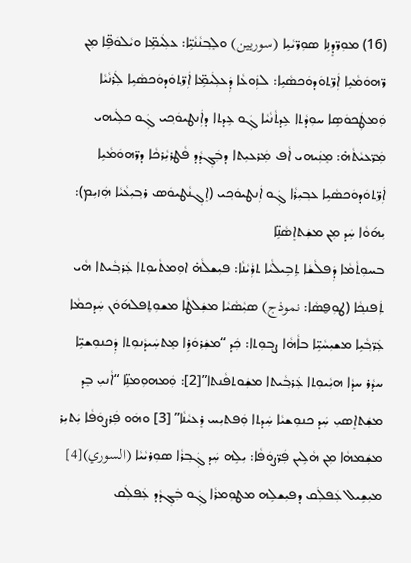(16) ܡܘܼܖ̈ܕܸܢܹܐ ܣܘܼܖ̈ܝܵܝܹܐ (سوريين) ܘܠܸܒ݂ܢܵܢܵܝܹ̈ܐ: ܥܠܲܝܡܹ̈ܐ ܘܝܵܠܘܿܦܹ̈ܐ ܡܼܢ ܖ̈ܗܘܿܡܵܝܹܐ ܐܲܖ̈ܬ݂ܘܿܕܘܿܟܣܵܝܹܐ: ܠܙܲܘܥܵܐ ܕܲܥܠܲܝܡܹ̈ܐ ܐܲܖ̈ܬ݂ܘܿܕܘܿܟܣܵܝܹܐ ܠܲܪܢܵܝܵܐ ܘܲܡܛܲܟܘܿܣܹܐ ܚܘܼܕܵܬܐ ܥܹܕܬܵܢܵܝܵܐ ܓܲܘ ܥܹܕܬܐ ܕܐܲܢܛܝܘܿܟ݂ܝ ܓܲܘ ܟܠܲܝܗܝ ܡܲܖ̈ܥܝܵܬܵܗ̇: ܡܸܢܲܝܗܝ ܐܵܦ ܡܲܪܥܝܼܬܐ ܕܒܲܓ݂ܕܵܕ ܦܵܛܪܝܼܵܪܟܵܐ ܕܖ̈ܗܘܿܡܵܝܹܐ ܐܲܖ̈ܬ݂ܘܿܕܘܿܟܣܵܝܹܐ ܥܒ݂ܝܼܪܵܐ ܓܲܘ ܐܲܢܛܝܘܿܟ݂ܝ (ܐܸܓ݂ܢܵܛܝܘܿܣ ܪܒ݂ܝܼܥܵܝܵܐ ܗܲܙܝܼܡ): ܝܼܗ݇ܘܵܐ ܚܲܕ ܡܼܢ ܡܫܲܬܐܸܣܵܢܹ̈ܐ
ܒܚܘܼܬܵܡܵܐ ܕܲܦܠܵܫܵܐ ܬܹܒܹܝܠܵܝܵܐ ܬܪܲܝܵܢܵܐ: ܦܝܼܫܠܵܗ̇ ܐܘܼܡܬܵܝܘܼܬܐ ܥܲܪܒ݂ܵܝܬܐ ܗܵܝ ܬܲܦܢܟ݂ܵܐ (ܛܘܼܦ̮ܣܵܐ: نموذج) ܣܝܼܵܣܵܝܵܐ ܡܫܲܠܛܵܐ ܡܫܘܼܬܸܦܠܗ݇ܘܿܢ ܚܲܕܟܡܵܐ ܥܲܖ̈ܒ݂ܵܝܹܐ ܡܫܝܼܚܵܝܹ̈ܐ ܒܐܵܗܵܐ ܨܒ݂ܘܼܬܐ: ܟܲܕ “ܡܫܲܪܘܿܪܹܐ ܡܸܬܚܲܝܕܵܢܘܼܬܐ ܕܲܟܢܘܼܫܝܹ̈ܐ ܚܕܵܪ ܚܕܵܐ ܗܝܼܵܝܘܼܬܐ ܥܲܪܒ݂ܵܝܬܐ ܡܫܲܘܬܦܵܢܬܐ”[2]: ܘܲܡܗܘܼܡܢܹ̈ܐ “ܐܵܢܝܼ ܒܸܕ ܡܫܲܬܐܸܣܝܼ ܚܲܕ ܟܢܘܼܫܝܵܐ ܚܲܕܬܐ ܘܲܦܬܝܼܚ ܪܸܥܝܵܢܵܐ” [3] ܘܗܿܘ ܦܲܪܨܘܿܦܵܐ ܝܲܬܝܼܪ ܡܫܲܡܗܵܐ ܡܼܢ ܗܵܠܹܝܢ ܦܲܖ̈ܨܘܿܦܵܐ: ܝܼܠܹܗ ܚܲܕ ܓܲܒ݂ܪܵܐ ܣܘܼܪܝܵܝܵܐ (السوري)[4] ܡܝܼܫܹܝܠ ܥܲܦܠܲܩ ܕܦܝܼܫܠܹܗ ܡܛܘܼܡܪܵܐ ܓܲܘ ܒܲܓ݂ܕܵܕ ܥܲܦܠܲܩ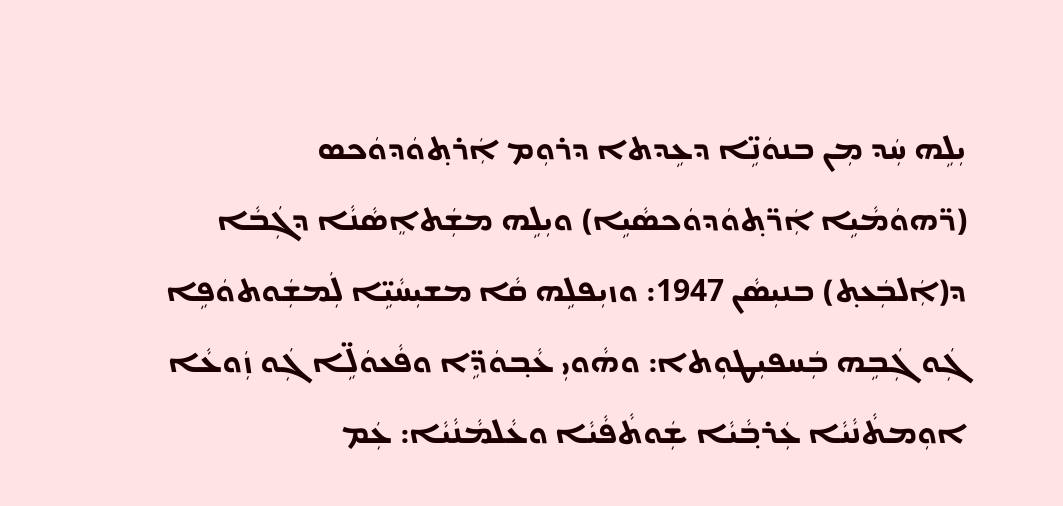ܝܼܠܹܗ ܚܲܕ ܡܼܢ ܒܢܘܿܢܹ̈ܐ ܕܥܹܕܬܐ ܕܪܘܼܡ ܐܲܪܬ݂ܘܿܕܘܿܟܣ (ܖ̈ܗܘܿܡܵܝܹܐ ܐܲܖ̈ܬ݂ܘܿܕܘܿܟܣܵܝܹܐ) ܘܝܼܠܹܗ ܡܫܲܬܐܸܣܵܢܵܐ ܕܓܲܒܵܐ ܕ(ܐܲܠܒܲܥܬ݂) ܒܢܝܼܣܵܢ 1947: ܘܙܝܼܦܠܹܗ ܩܵܐ ܡܫܝܼܚܵܝܹ̈ܐ ܠܲܡܫܲܘܬܘܿܦܹܐ ܓܲܘ ܓܲܒܹܗ ܒܲܚܦܝܼܛܘܼܬܐ: ܘܗܵܘܝܼ ܥܵܒ݂ܘܿܕܹ̈ܐ ܘܦܵܥܘܿܠܹ̈ܐ ܓܲܘ ܙܲܘܥܵܐ ܐܘܼܡܬܵܢܵܝܵܐ ܥܲܪܒ݂ܵܝܵܐ ܫܲܘܬܵܦܵܝܵܐ ܘܥܵܠܡܵܢܵܝܵܐ: ܥܲܡ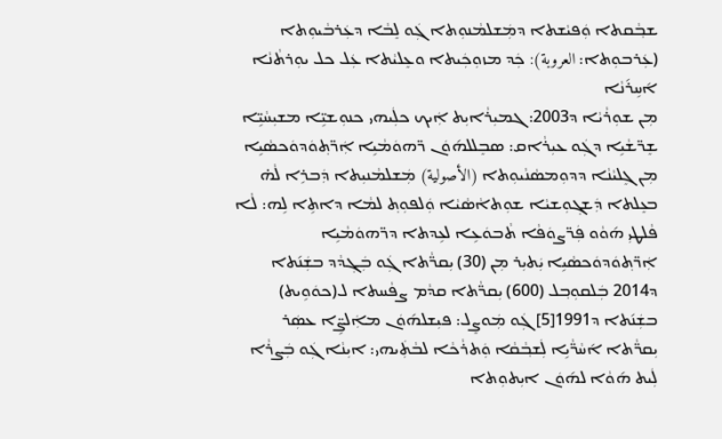ܫܒ݂ܵܩܬܐ ܘܲܦܝܵܫܬܐ ܕܡܲܫܠܡܵܢܘܼܬܐ ܓܲܘ ܠܸܒܵܐ ܕܥܲܪܒܵܝܘܼܬܐ (ܥܲܪܒܘܼܬܐ: العروبة): ܟܲܕ ܡܙܘܼܟܲܝܬܐ ܘܥܸܠܝܵܬܐ ܥܲܠ ܟܠ ܝܘܼܪܬܵܢܵܐ ܐ݇ܚܹܪ݇ܢܵܐ
ܡܼܢ ܫܘܼܪܵܝܵܐ ܕ2003: ܓܡܝܼܪܵܐܝܼܬ ܐܲܝܟ ܟܠܲܝܗܝ ܟܢܘܼܫܝܹ̈ܐ ܡܫܝܼܚܵܝܹ̈ܐ ܫܸܖ̈ܫܵܝܹܐ ܕܓܲܘ ܥܝܼܪܵܐܩ: ܣܒܸܠܠܗ݇ܘܿܢ ܖ̈ܗܘܿܡܵܝܹܐ ܐܲܖ̈ܬ݂ܘܿܕܘܿܟܣܵܝܹܐ ܡܼܢ ܓܸܠܝܵܢܵܐ ܕܕܘܼܡܣܵܢܵܝܘܼܬܐ (الأصولية) ܡܲܫܠܡܵܢܝܼܬܐ ܕܲܒܪܹܐ ܠܵܗ̇ ܒܥܸܠܬܐ ܕܲܫܓ݂ܘܼܫܝܵܐ ܫܘܼܬܐܵܣܵܝܵܐ ܘܲܠܦܘܼܬ݂ ܠܡܵܐ ܕܐܬܹܐ ܠܹܗ: ܠܵܐ ܦܵܠܛܝܼ ܗ݇ܘܵܘ ܦܲܖ̈ܨܘܿܦܵܐ ܬܵܒܘܿܥܹܐ ܠܥܹܕܬܐ ܕܖ̈ܗܘܿܡܵܝܹܐ ܐܲܖ̈ܬ݂ܘܿܕܘܿܟܣܵܝܹܐ ܝܲܬܝܼܪ ܡܼܢ (30) ܝܼܩܖ̈ܵܬܐ ܓܲܘ ܒܲܓ݂ܕܵܕ ܒܫܲܢ݇ܬܐ ܕ2014 ܒܲܠܩܘܼܒ݂ܠ (600) ܝܼܩܖ̈ܵܬܐ ܩܕܵܡ ܨܦܵܚܬܐ ܠ(ܟܘܿܘܹܝܬ) ܒܫܲܢ݇ܬܐ ܕ1991[5] ܓܲܘ ܡܲܘܨܸܠ: ܦܝܼܫܠܗ݇ܘܿܢ ܡܐܲܠܨܹ̈ܐ ܥܣܲܪ ܝܼܩܖ̈ܵܬܐ ܐ݇ܚܵܖ̈ܵܝܹܐ ܠܲܫܒ݂ܵܩܵܐ ܘܲܬܪܵܟܵܐ ܠܒܵܬܲܝܗܝ: ܐܝܼܢܵܐ ܓܲܘ ܒܲܨܪܵܐ ܠܲܝܬ ܗ݇ܘܵܐ ܠܗ݇ܘܿܢ ܐܝܼܬܘܼܬܐ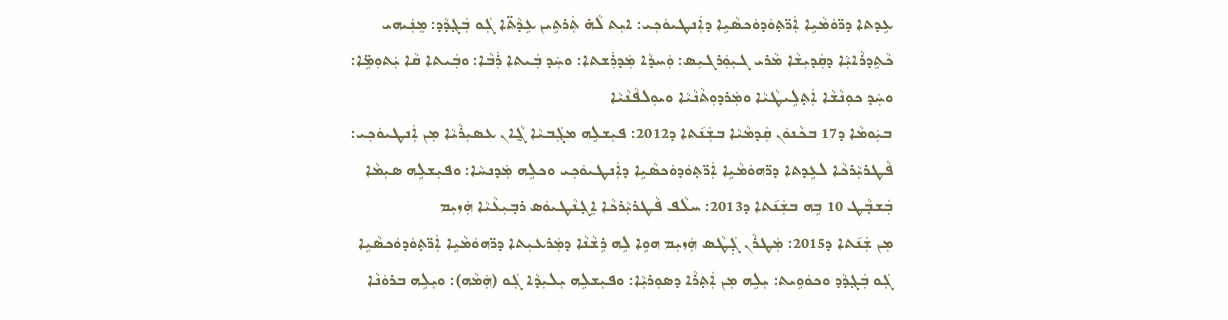ܥܹܕܬܐ ܕܖ̈ܘܿܡܵܝܹܐ ܐܲܖ̈ܬ݂ܘܿܕܘܿܟܣܵܝܹܐ ܕܐܲܢܛܝܘܿܟ݂ܝ: ܐܝܼܬ ܠܵܗ̇ ܬܲܪܬܹܝܢ ܥܹܕܵܬ̈ܐ ܓܲܘ ܒܲܓ݂ܕܵܕ: ܡܸܢܲܝܗܝ ܟܵܬܸܕܪܵܐܝܼܵܐ ܕܩܲܕܝܼܫܵܐ ܡܵܪܝ ܓܝܼܘܲܪܓܝܼܣ: ܘܲܚܕܵܐ ܡܲܕܪܲܫܬܐ: ܘܚܲܕ ܒܲܝܬܐ ܪܲܒܵܐ: ܘܒܲܝܬܐ ܩܵܐ ܝܲܬܘܼܡܹ̈ܐ: ܘܚܲܕ ܟܘܼܢܵܫܵܐ ܐܲܬ݂ܠܹܝܛܵܝܵܐ ܘܡܲܪܕܘܼܬܵܢܵܝܵܐ ܘܝܘܼܠܦܵܢܵܝܵܐ
ܒܝܲܘܡܵܐ ܕ17 ܒܟܵܢܘܿܢ ܩܲܕܡܵܝܵܐ ܒܫܲܢ݇ܬܐ ܕ2012: ܦܝܼܫܠܹܗ ܡܓܲܒܝܵܐ ܓ̰ܵܐܢ ܥܣܝܼܪܵܝܵܐ ܡܼܢ ܐܲܢܛܝܘܿܟ݂ܝ: ܦܵܛܪܝܼܵܪܟܵܐ ܠܥܹܕܬܐ ܕܖ̈ܗܘܿܡܵܝܹܐ ܐܲܖ̈ܬ݂ܘܿܕܘܿܟܣܵܝܹܐ ܕܐܲܢܛܝܘܿܟ݂ܝ ܘܟܠܹܗ ܡܲܕܢܚܵܐ: ܘܦܝܼܫܠܹܗ ܣܝܼܡܵܐ ܒܲܫܒ݂ܵܛ 10 ܒܹܗ ܒܫܲܢ݇ܬܐ ܕ2013: ܚܠܵܦ ܦܵܛܪܝܼܵܪܟܵܐ ܐܸܓ݂ܢܵܛܝܘܿܣ ܪܒ݂ܝܼܥܵܝܵܐ ܗܲܙܝܼܡ
ܡܼܢ ܫܲܢ݇ܬܐ ܕ2015: ܡܲܛܪܵܢ ܓ݂ܲܛܵܣ ܗܲܙܝܼܡ ܗܘܹܐ ܠܹܗ ܪܹܫܵܢܵܐ ܕܡܲܪܥܝܼܬܐ ܕܖ̈ܗܘܿܡܵܝܹܐ ܐܲܖ̈ܬ݂ܘܿܕܘܿܟܣܵܝܹܐ ܓܲܘ ܒܲܓ݂ܕܵܕ ܘܟܘܿܘܹܝܬ: ܝܼܠܹܗ ܡܼܢ ܐܲܬ݂ܪܵܐ ܕܣܘܼܪܝܼܵܐ: ܘܦܝܼܫܠܹܗ ܝܼܠܝܼܕܵܐ ܓܲܘ (ܗܲܡܵܗ): ܘܝܼܠܹܗ ܒܪܘܿܢܵܐ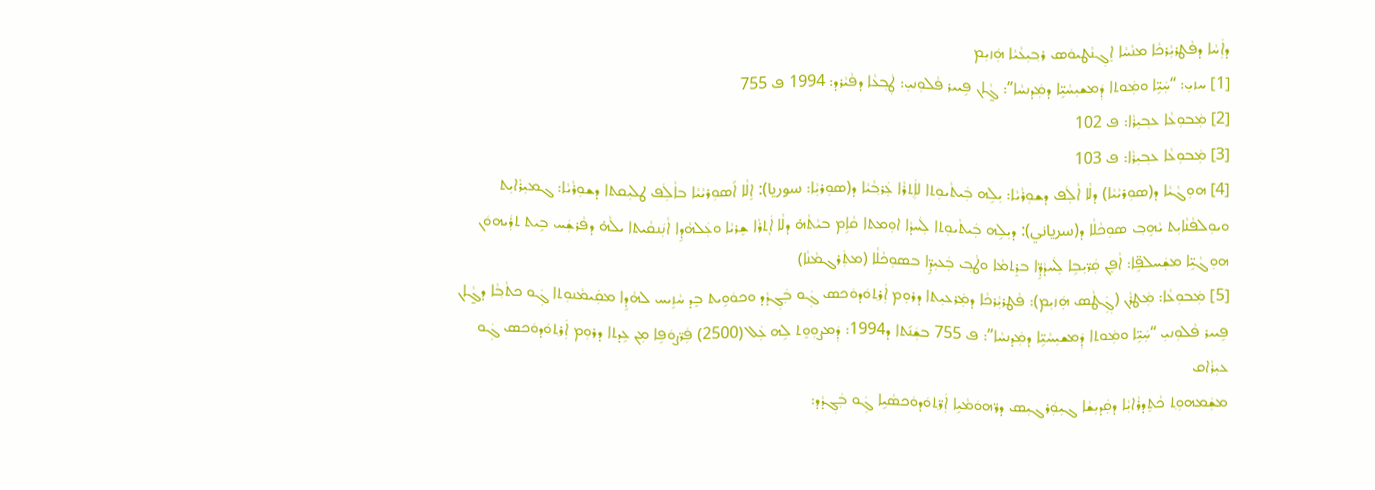ܕܐܲܚܵܐ ܕܦܵܛܪܝܼܵܪܟܵܐ ܡܢܵܚܵܐ ܐܸܓ݂ܢܵܛܝܘܿܣ ܪܒ݂ܝܼܥܵܝܵܐ ܗܲܙܝܼܡ
[1] ܚܙܝܼ: “ܚܲܝܹ̈ܐ ܘܡܲܘܬܐ ܕܲܡܫܝܼܚܵܝܹ̈ܐ ܕܡܲܕܢܚܵܐ”: ܓ̰ܵܐܢ ܦܹܝܝܪ ܦܵܠܘܼܢܝܼ: ܛܲܒ݂ܥܵܐ ܕܦܵܝܵܪܕ: 1994 ܦ 755
[2] ܡܲܒܘܼܥܵܐ ܥܒ݂ܝܼܪܵܐ: ܦ 102
[3] ܡܲܒܘܼܥܵܐ ܥܒ݂ܝܼܪܵܐ: ܦ 103
[4] ܗܘܼܓܵܝܵܐ ܕ(ܣܘܼܪܝܵܝܵܐ) ܕܠܵܐ ܐܵܠܲܦ ܕܫܘܼܪܵܝܵܐ: ܝܼܠܹܗ ܒܲܝܬܵܝܘܼܬܐ ܠܐܲܬ݂ܪܵܐ ܥܲܪܒ݂ܵܝܵܐ ܕ(ܣܘܼܪܝܼܵܐ: سوريا): ܐܸܠܵܐ ܐ݇ܣܘܼܪܝܵܝܵܐ ܒܐܵܠܲܦ ܛܠܝܼܩܬܐ ܕܫܘܼܪܵܝܵܐ: ܓܡܝܼܪܵܐܝܼܬ ܘܝܘܼܠܦܵܢܵܐܝܼܬ ܝܵܗܹܒ݂ ܣܘܼܟܵܠܵܐ ܕ(سرياني): ܕܝܼܠܹܗ ܒܲܝܬܵܝܘܼܬܐ ܠܲܚܕܵܐ ܐܘܼܡܬܐ ܩܵܐܹܡ ܒܝܵܬܵܗ̇ ܕܠܵܐ ܐܲܬ݂ܪܵܐ ܫܸܪܝܵܐ ܘܥܲܠܗܵܕܹܐ ܐܵܢܲܢܩܵܝܬܐ ܝܠܵܗ̇ ܕܦܵܪܫܲܚ ܒܹܝܬ ܬܪܲܝܗܘܿܢ ܗܘܼܓܵܝܹ̈ܐ ܡܫܲܚܠܦܹ̈ܐ: ܐܵܦܸܢ ܩܲܖ̈ܝܼܒܹܐ ܠܲܚܕܵܕܹ̈ܐ ܒܪܸܬܡܵܐ ܘܛܵܒ݂ ܒܲܥܝܼܕܹ̈ܐ ܒܣܘܼܟܵܠܵܐ (ܡܬܲܪܓܡܵܢܵܐ)
[5] ܡܲܒܘܼܥܵܐ: ܡܲܛܪܵܢ (ܓ݂ܲܛܵܣ ܗܲܙܝܼܡ): ܦܵܛܪܝܼܵܪܟܵܐ ܕܡܲܪܥܝܼܬܐ ܕܪܘܼܡ ܐܲܪܬ݂ܘܿܕܘܿܟܣ ܓܲܘ ܒܲܓ݂ܕܵܕ ܘܟܘܿܘܹܝܬ ܒܸܕ ܚܵܙܹܝܚ ܠܗܵܕܹܐ ܡܩܲܝܡܵܢܘܼܬܐ ܓܲܘ ܟܬܵܒ݂ܵܐ ܕܓ̰ܵܐܢ ܦܹܝܝܪ ܦܵܠܘܼܢܝܼ “ܚܲܝܹ̈ܐ ܘܡܲܘܬܐ ܕܲܡܫܝܼܚܵܝܹ̈ܐ ܕܡܲܕܢܚܵܐ”: ܦ 755 ܒܫܲܢ݇ܬܐ ܕ1994: ܕܲܡܨܘܼܘܸܬ ܠܹܗ ܥܲܠ (2500) ܦܲܖ̈ܨܘܿܦܹܐ ܡܼܢ ܥܹܕܬܐ ܕܪܘܼܡ ܐܲܪܬ݂ܘܿܕܘܿܟܣ ܓܲܘ ܥܝܼܪܵܐܩ
ܡܫܲܡܗܘܼܬ݂ ܟܵܬܸܕܪܵܐܝܼܵܐ ܕܩܲܕܝܼܫܵܐ ܓܝܼܘܲܪܓܝܼܣ ܕܖ̈ܗܘܿܡܵܝܹܐ ܐܲܖ̈ܬ݂ܘܿܕܘܿܟܣܵܝܹܐ ܓܲܘ ܒܲܓ݂ܕܵܕ: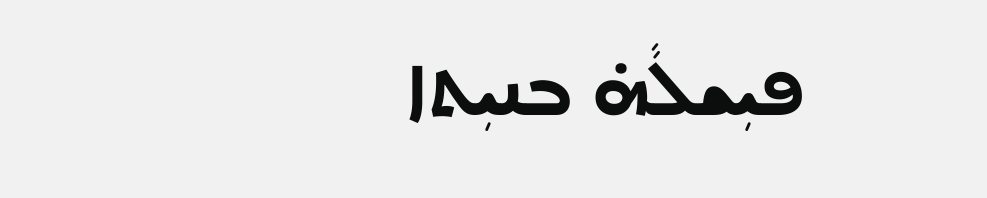ܦܝܼܫܠܵܗ̇ ܒܢܝܼܬܐ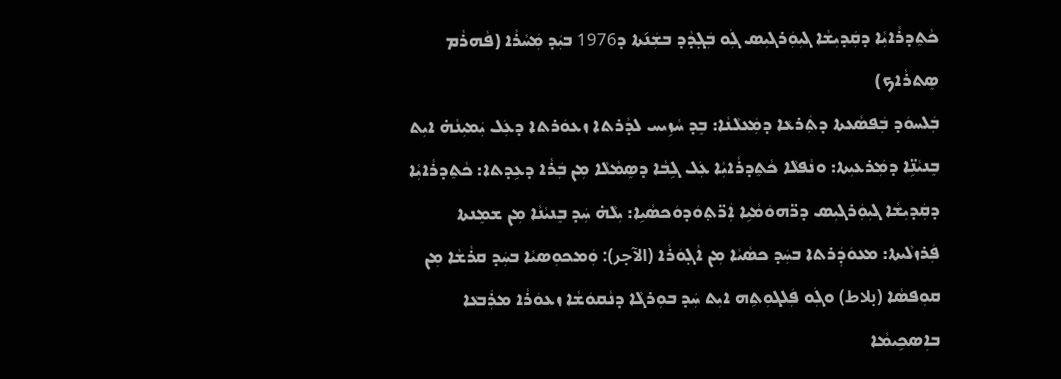ܟܵܬܸܕܪܵܐܝܼܵܐ ܕܩܲܕܝܼܫܵܐ ܓܝܼܘܲܪܓܝܼܣ ܓܲܘ ܒܲܓ݂ܕܵܕ ܒܫܲܢ݇ܬܐ ܕ1976 ܒܝܲܕ ܡܲܚܵܪܵܐ (ܦܵܗܪܵܡ ܣܸܬܪܵܐܟ)
ܒܲܠܚܘܿܕ ܒܲܦܣܵܥܬܐ ܕܬܲܪܥܵܐ ܕܡܲܥܠܵܢܵܐ: ܒܸܕ ܚܵܙܹܝܚ ܠܕܵܪܬܐ ܙܥܘܿܪܬܐ ܕܥܲܠ ܝܲܡܝܼܢܵܗ̇ ܐܝܼܬ ܒܸܢܝܵܢܹ̈ܐ ܕܡܲܪܥܝܼܬܐ: ܘܢܵܦܠܵܐ ܟܵܬܸܕܪܵܐܝܼܵܐ ܥܲܠ ܓܹܒܵܐ ܕܣܸܡܵܠܵܐ ܡܼܢ ܒܲܪܵܐ ܕܥܹܕܬܐ: ܟܵܬܸܕܪܵܐܝܼܵܐ ܕܩܲܕܝܼܫܵܐ ܓܝܼܘܲܪܓܝܼܣ ܕܖ̈ܗܘܿܡܵܝܹܐ ܐܲܖ̈ܬ݂ܘܿܕܘܿܟܣܵܝܹܐ: ܝܼܠܵܗ̇ ܚܲܕ ܒܸܢܝܵܢܵܐ ܡܼܢ ܫܡܸܢܬܐ ܦܲܪܙܠܵܝܬܐ: ܡܥܘܿܕܲܪܬܐ ܒܚܲܕ ܟܣܵܝܵܐ ܡܼܢ ܐܵܓ݂ܘܿܪܵܐ (الآجر): ܘܲܡܟܘܼܣܝܵܐ ܒܚܲܕ ܩܪܵܫܵܐ ܡܼܢ ܩܘܼܦܣܵܐ (بلاط) ܘܓܲܘ ܦܲܠܓܘܼܬܹܗ ܐܝܼܬ ܚܲܕ ܒܘܼܪܓܵܐ ܕܢܵܩܘܿܫܵܐ ܙܥܘܿܪܵܐ ܡܪܲܒܥܵܐ ܒܐܼܣܟܹܝܡܵܐ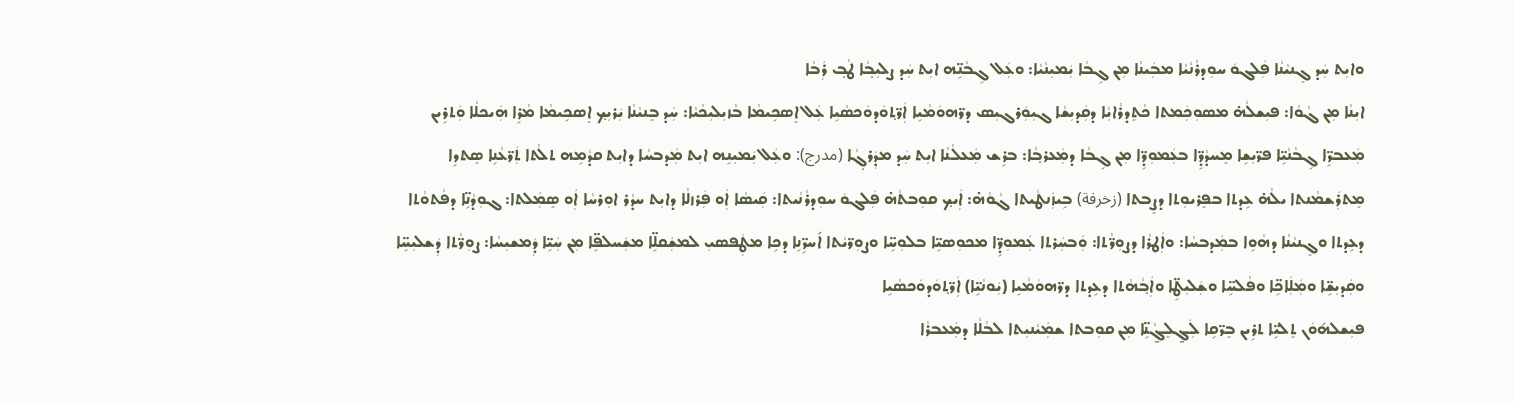ܘܐܝܼܬ ܚܲܕ ܓܸܢܝܵܢܵܐ ܦܲܠܓܘܿ ܚܘܼܕܪܵܢܵܝܵܐ ܡܒܲܝܢܵܐ ܡܼܢ ܓܹܒܵܐ ܝܲܡܝܼܢܵܝܵܐ: ܘܥܲܠ ܓܹܒܵܢܹ̈ܗ ܐܝܼܬ ܚܲܕ ܨܠܝܼܒ݂ܵܐ ܛܵܒ݂ ܪܲܒܵܐ
ܐܝܼܢܵܐ ܡܼܢ ܓܵܘܵܐ: ܦܝܼܫܠܵܗ̇ ܡܣܘܼܟܲܡܬܐ ܟܵܬܸܕܪܵܐܝܼܵܐ ܕܩܲܕܝܼܫܵܐ ܓܝܼܘܲܪܓܝܼܣ ܕܖ̈ܗܘܿܡܵܝܹܐ ܐܲܖ̈ܬ݂ܘܿܕܘܿܟܣܵܝܹܐ ܥܲܠ ܐܸܣܟܹܝܡܵܐ ܒܵܙܝܼܠܝܼܟܵܝܵܐ: ܚܲܕ ܒܸܢܝܵܢܵܐ ܝܲܪܝܼܟ݂ ܐܸܣܟܹܝܡܵܐ ܡܵܪܹܐ ܗܲܝܟܠܵܐ ܘܲܬܪܹܝܢ ܡܲܥܒܖܹ̈ܐ ܓܹܒܵܢܵܝܹ̈ܐ ܦܖ̈ܝܼܫܹܐ ܡܸܚܕܵܕܹ̈ܐ ܒܥܲܡܘܼܕܹ̈ܐ ܡܼܢ ܓܹܒܵܐ ܕܡܲܥܪܒ݂ܵܐ: ܒܪܹܫ ܡܲܥܠܵܢܵܐ ܐܝܼܬ ܚܲܕ ܡܕܲܪܓ݂ܵܐ (مدرج): ܘܥܲܠ ܝܲܡܝܼܢܹܗ ܐܝܼܬ ܡܲܕܒܚܵܐ ܕܐܝܼܬ ܩܕܵܡܹܗ ܬܠܵܬܐ ܬܲܖ̈ܥܵܢܹܐ ܣܸܬܖܹܐ
ܡܸܬܪܲܫܡܵܢܬܐ ܝܠܵܗ̇ ܥܹܕܬܐ ܒܦܸܪܝܘܼܬܐ ܕܨܸܒܬܐ (زخرفة) ܒܹܝܙܲܢܛܵܝܬܐ ܓܵܘܵܗ̇: ܐܲܝܟ݂ ܩܘܼܒܬܵܗ̇ ܦܲܠܓܘܿ ܚܘܼܕܪܵܢܵܝܬܐ: ܩܲܝܣܵܐ ܐܲܘ ܦܲܪܙܠܵܐ ܕܐܝܼܬ ܚܕܵܪ ܐܘܼܪܚܵܐ ܐܲܘ ܣܸܡܲܠܬܐ: ܓܘܼܕܵܢܹ̈ܐ ܕܦܵܬܘܵܬܐ ܕܥܹܕܬܐ ܘܓܸܢܝܵܢܵܐ ܕܗܵܘܹܐ ܒܡܲܕܒܚܵܐ: ܘܐܲܛܪܵܐ ܕܨܘܼܖ̈ܵܬܐ: ܘܲܒܚܲܪܬܐ ܥܲܡܘܼܕܹ̈ܐ ܡܟܘܼܣܝܹ̈ܐ ܒܠܘܼܚܹ̈ܐ ܘܨܘܼܖ̈ܝܵܬܐ ܐ݇ܚܖܹ̈ܢܹܐ ܕܟܹܐ ܡܛܲܦܣܝܼ ܠܡܫܲܩܠܹ̈ܐ ܡܫܲܚܠܦܹ̈ܐ ܡܼܢ ܚܲܝܹ̈ܐ ܕܲܡܫܝܼܚܵܐ: ܨܘܼܖ̈ܵܬܐ ܕܲܫܠܝܼܚܹ̈ܐ ܘܩܲܕܝܼܫܹ̈ܐ ܘܡܲܠܲܐܟܹ̈ܐ ܘܦܵܠܚܹ̈ܐ ܘܫܲܠܝܼܛܹ̈ܐ ܘܐܲܒ݂ܵܗܵܬܐ ܕܥܹܕܬܐ ܕܖ̈ܗܘܿܡܵܝܹܐ (ܝܲܘܢܵܝܹ̈ܐ) ܐܲܖ̈ܬ݂ܘܿܕܘܿܟܣܵܝܹܐ
ܦܝܼܫܠܗ݇ܘܿܢ ܬܸܠܝܹ̈ܐ ܬܪܹܝܢ ܒܸܖ̈ܩܹܐ ܠܲܓ̰ܠܸܓ̰ܵܢܹ̈ܐ ܡܼܢ ܩܘܼܒܬܐ ܫܡܲܝܵܢܝܼܬܐ ܠܒܵܠܵܐ ܕܡܲܥܒܪܵܐ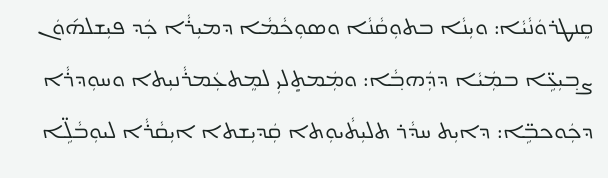ܩܸܢܛܪܘܿܢܵܝܵܐ: ܘܝܼܢܵܐ ܒܬܘܼܩܵܢܵܐ ܘܣܘܼܟܵܡܵܐ ܕܡܝܼܪܵܐ ܟܲܕ ܦܝܼܫܠܗ݇ܘܿܢ ܨܒ݂ܝܼܥܹ̈ܐ ܒܡܲܝܵܐ ܕܕܲܗܒ݂ܵܐ: ܘܡܲܡܬܼܸܠܝܼ ܠܡܸܬܥܲܡܪܵܢܝܼܬܐ ܘܚܘܼܕܪܵܐ ܕܟܲܘܟܒܹ̈ܐ: ܕܐܝܼܬ ܚܕܵܪ ܬܠܝܼܬܵܝܘܼܬܐ ܩܲܕܝܼܫܬܐ ܐܝܼܩܵܪܵܐ ܠܝܘܼܒܵܠܹ̈ܐ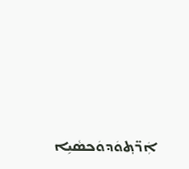ܐܲܖ̈ܬ݂ܘܿܕܘܿܟܣܵܝܹܐ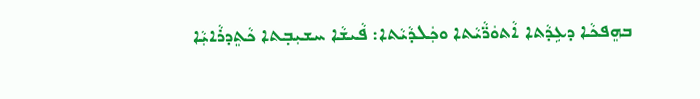ܒܗܸܦܟܵܐ ܕܥܹܕܵܬܐ ܐܵܬܘܿܖ̈ܵܝܵܬܐ ܘܟܲܠܕܵܝܵܬܐ: ܦܵܝܫܵܐ ܚܫܝܼܒ݂ܬܐ ܟܵܬܸܕܪܵܐܝܼܵܐ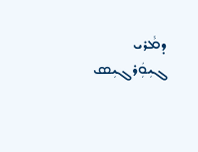ܕܡܵܪܝ ܓܝܼܘܲܪܓܝܼܣ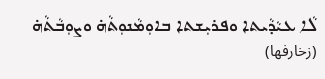ܠܵܐ ܥܝܵܕܵܝܬܐ ܘܦܪܝܼܫܬܐ ܒܐܘܼܡܵܢܘܼܬܵܗ̇ ܘܨܘܼܒܵܬܵܗ̇ (زخارفها)